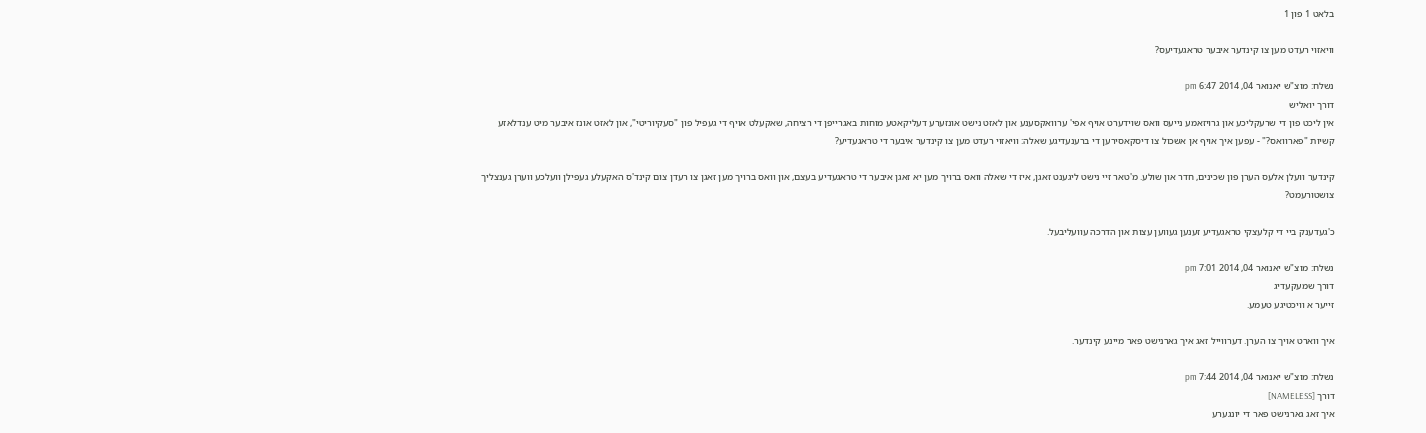בלאט 1 פון 1

וויאזוי רעדט מען צו קינדער איבער טראגעדיעס?

נשלח: מוצ"ש יאנואר 04, 2014 6:47 pm
דורך יואליש
אין ליכט פון די שרעקליכע און גרויזאמע נייעס וואס שוידערט אויף אפי' ערוואקסענע און לאזט נישט אונזערע דעליקאטע מוחות באגרייפן די רציחה, שאקעלט אויף די געפיל פון "סעקיוריטי", און לאזט אונז איבער מיט ענדלאזע קשיות "פארוואס?" - עפען איך אויף אן אשכול צו דיסקאסירען די ברענעדיגע שאלה: וויאזוי רעדט מען צו קינדער איבער די טראגעדיע?

קינדער וועלן אלעס הערן פון שכינים, חדר און שולע. מ'טאר זיי נישט ליגענט זאגן, איז די שאלה וואס ברויך מען יא זאגן איבער די טראגעדיע בעצם, און וואס ברויך מען זאגן צו רעדן צום קינד'ס האקעלע געפילן וועלכע ווערן גענצליך צושטורעמט?

כ'געדענק ביי די קלעצקי טראגעדיע זענען געווען עצות און הדרכה עוועליבעל.

נשלח: מוצ"ש יאנואר 04, 2014 7:01 pm
דורך שמעקעדיג
זייער א וויכטיגע טעמע.

איך ווארט אויך צו הערן. דערווייל זאג איך גארנישט פאר מיינע קינדער.

נשלח: מוצ"ש יאנואר 04, 2014 7:44 pm
דורך [NAMELESS]
איך זאג גארנישט פאר די יונגערע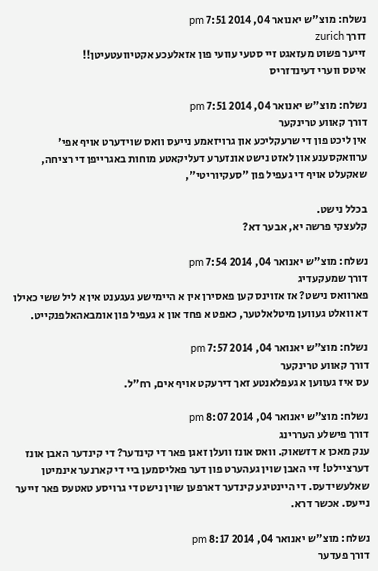נשלח: מוצ"ש יאנואר 04, 2014 7:51 pm
דורך zurich
זייער פשוט מעזאגט זיי סטעי עוועי פון אזאלעכע אקטיוועטעיטן!!
איטס ווערי דעינדזריס

נשלח: מוצ"ש יאנואר 04, 2014 7:51 pm
דורך קאווע טרינקער
אין ליכט פון די שרעקליכע און גרויזאמע נייעס וואס שוידערט אויף אפי' ערוואקסענע און לאזט נישט אונזערע דעליקאטע מוחות באגרייפן די רציחה, שאקעלט אויף די געפיל פון "סעקיוריטי",

בכלל נישט.
קלעצקי פרשה יא, אבער דא?

נשלח: מוצ"ש יאנואר 04, 2014 7:54 pm
דורך שמעקעדיג
פארוואס נישט? אז אזוינס קען פאסירן אין א היימישע געגענט אין א ליל ששי כאילו דא וואלט געווען מיטלאלטער, כאפט א פחד און א געפיל פון אומבאהאלפנקייט.

נשלח: מוצ"ש יאנואר 04, 2014 7:57 pm
דורך קאווע טרינקער
עס איז געווען א געפלאנטע זאך דירעקט אויף אים, רח"ל.

נשלח: מוצ"ש יאנואר 04, 2014 8:07 pm
דורך פישלע העררינג
ענק מאכן א דזשאוק. וואס אונז וועלן זאגן פאר די קינדער? די קינדער האבן אונז דערציילט! זיי האבן שוין געהערט פון דער פאליסמען ביי די קארנער אינמיטן שאלעשידעס. די היינטיגע קינדער דארפען שוין נישט די גרויסע טאטעס פאר זייער נייעס. אכשר דרא.

נשלח: מוצ"ש יאנואר 04, 2014 8:17 pm
דורך פעדער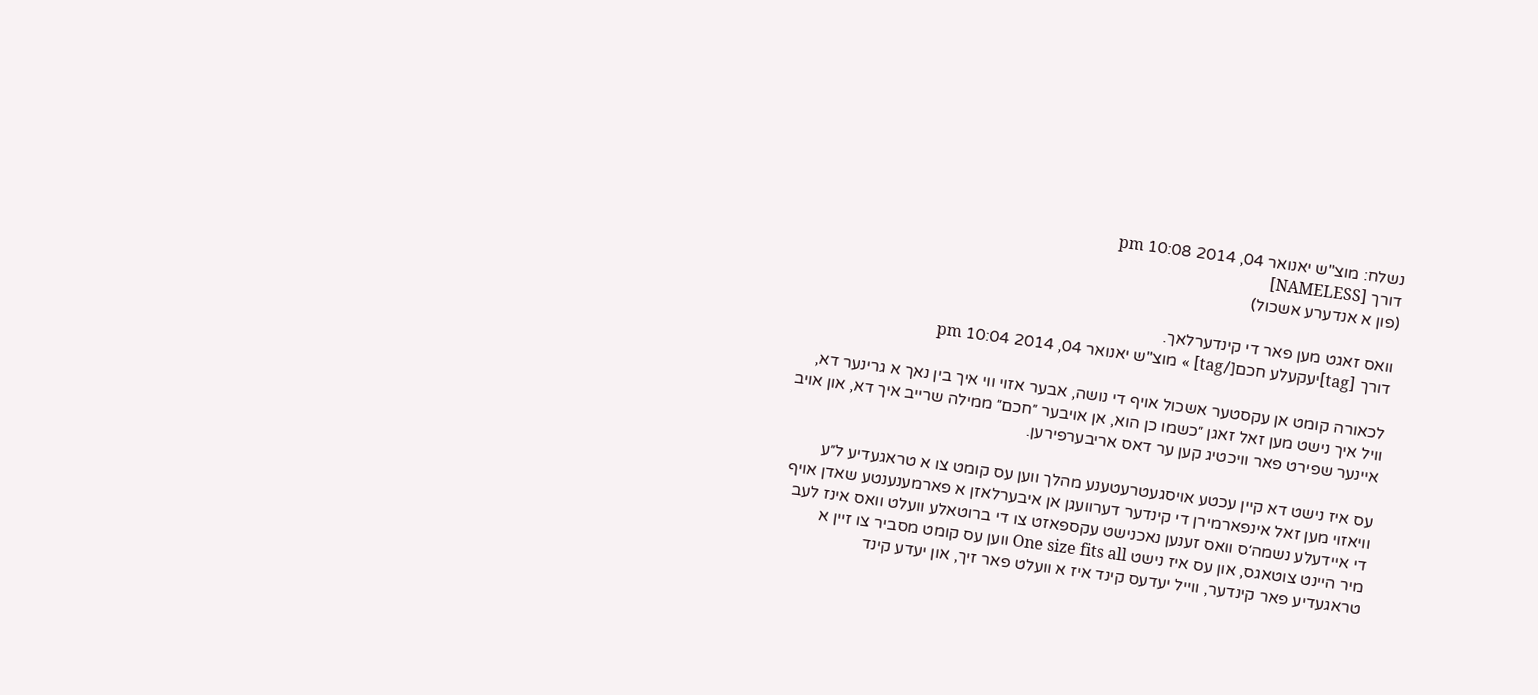נשלח: מוצ"ש יאנואר 04, 2014 10:08 pm
דורך [NAMELESS]
(פון א אנדערע אשכול)

וואס זאגט מען פאר די קינדערלאך.
דורך [tag]יעקעלע חכם[/tag] » מוצ"ש יאנואר 04, 2014 10:04 pm

לכאורה קומט אן עקסטער אשכול אויף די נושה, אבער אזוי ווי איך בין נאך א גרינער דא, וויל איך נישט מען זאל זאגן ״כשמו כן הוא, אן אויבער ״חכם״ ממילה שרייב איך דא, און אויב איינער שפירט פאר וויכטיג קען ער דאס אריבערפירען.

עס איז נישט דא קיין עכטע אויסגעטרעטענע מהלך ווען עס קומט צו א טראגעדיע ל״ע וויאזוי מען זאל אינפארמירן די קינדער דערוועגן אן איבערלאזן א פארמענענטע שאדן אויף די איידעלע נשמה׳ס וואס זענען נאכנישט עקספאזט צו די ברוטאלע וועלט וואס אינז לעב מיר היינט צוטאגס, און עס איז נישט One size fits all ווען עס קומט מסביר צו זיין א טראגעדיע פאר קינדער, ווייל יעדעס קינד איז א וועלט פאר זיך, און יעדע קינד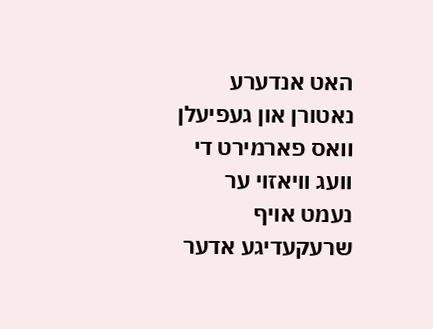האט אנדערע נאטורן און געפיעלן וואס פארמירט די וועג וויאזוי ער נעמט אויף שרעקעדיגע אדער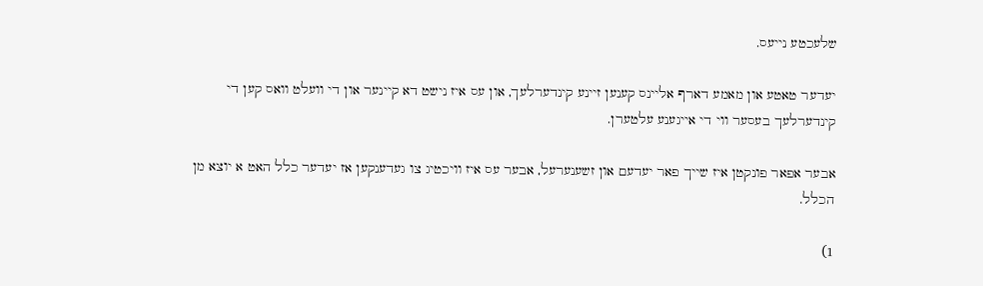שלעכטע נייעס.

יעדער טאטע און מאמע דארף אליינס קענען זיינע קינדערלעך, און עס איז נישט דא קיינער און די וועלט וואס קען די קינדערלעך בעסער ווי די אייגענע עלטערן.

אבער אפאר פונקטן איז שייך פאר יעדעם און זשענערעל, אבער עס איז וויכטיג צו געדענקען אז יעדער כלל האט א יוצא מן הכלל.

1)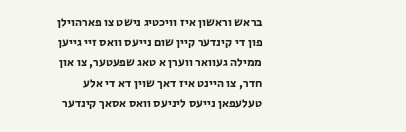בראש וראשון איז וויכטיג נישט צו פארהוילן פון די קינדער קיין שום נייעס וואס זיי גייען ממילה געוואר ווערן א טאג שפעטער, צו און חדר, צו היינט איז דאך שוין דא די אלע טעלעפאן נייעס ליניעס וואס אסאך קינדער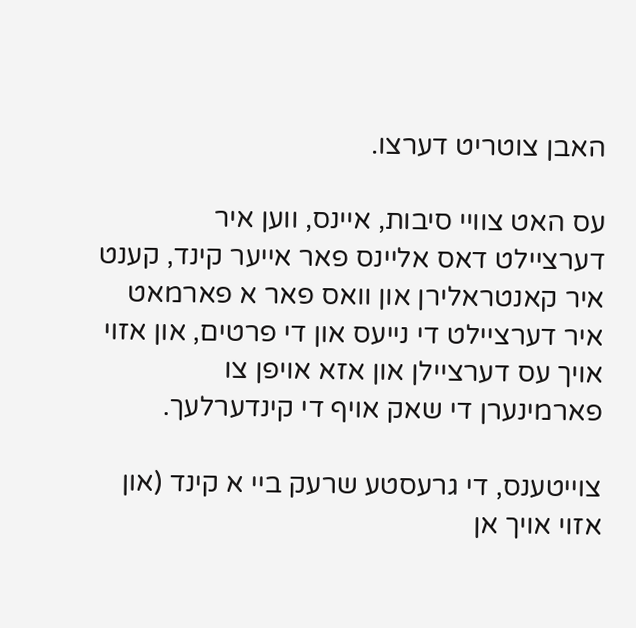האבן צוטריט דערצו.

עס האט צוויי סיבות, איינס, ווען איר דערציילט דאס אליינס פאר אייער קינד, קענט איר קאנטראלירן און וואס פאר א פארמאט איר דערציילט די נייעס און די פרטים, און אזוי אויך עס דערציילן און אזא אויפן צו פארמינערן די שאק אויף די קינדערלעך.

צוייטענס, די גרעסטע שרעק ביי א קינד (און אזוי אויך אן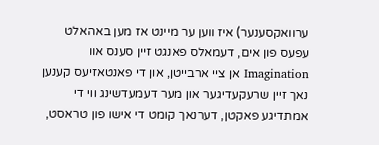ערוואקסענער) איז ווען ער מיינט אז מען באהאלט עפעס פון אים, דעמאלס פאנגט זיין סענס אוו Imagination אן ציי ארבייטן, און די פאנטאזיעס קענען נאך זיין שרעקעדיגער און מער דעמעדשינג ווי די אמתדיגע פאקטן, דערנאך קומט די אישו פון טראסט,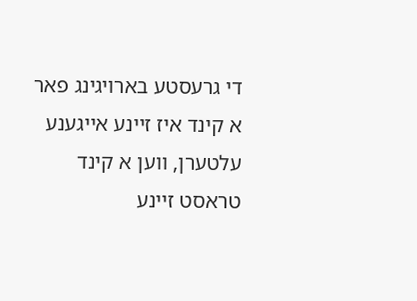די גרעסטע בארויגינג פאר א קינד איז זיינע אייגענע עלטערן, ווען א קינד טראסט זיינע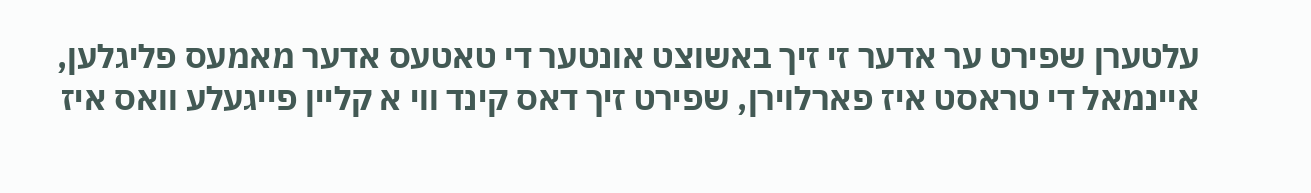עלטערן שפירט ער אדער זי זיך באשוצט אונטער די טאטעס אדער מאמעס פליגלען, איינמאל די טראסט איז פארלוירן, שפירט זיך דאס קינד ווי א קליין פייגעלע וואס איז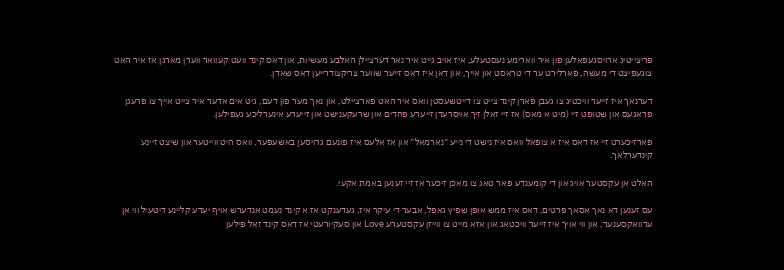פריצייטיג ארויסגעפאלען פון איר ווארימע נעסטעלע, איז אויב גייט איר נאר דערציילן האלבע מעשיות, און דאס קינד וועט קעוואר ווערן מארגן אז איר האט צוגעפיצט די מעשה, פארלירט ער די טראסט און אייך, און דאן איז דאס זייער שווער צריקצודרייען דאס שאדן.

דערנאך איז זייער וויכטיג צו געבן פארן קינד צייט צו דייטשעסטן וואס איר האט פארציילט, און נאך מער פון דעם, גיט אים אדער איר צייט אייך צו פרעגן פראגעס און שטופט זיי (מיט א מאס) אז זיי זאלן זיך אויסרעדן זייערע פחדים און שרעקענישט און זייערע אינערליכע געפילען.

פארזיכערט זיי אז דאס איז א צופאל וואס איז נישט די נייע ״נארמאל״ און אז אלעס איז פונעם גרויסען באשעפער, וואס היט ווייטער און שיצט זיינע קינדערלאך.

האלט אן עקסטער אויג און די קומענדע פאר טאג צו מאכן זיכער אז זיי זענען באמת אקעי.

עס זענען דא נאך אסאך פרטים, דאס איז ממש אופן שפיץ גאפל, אבער די עיקר איז, געדענקט אז א קינד נעמט אנדערש אויף יעדע קליינע דיטעיל ווי אן ערוואקסענער, און ווי אויך איז זייער וויכטאג און אזא מייט צו ווייזן עקסטערע Love און סעקיורעטי אז דאס קינד זאל פילען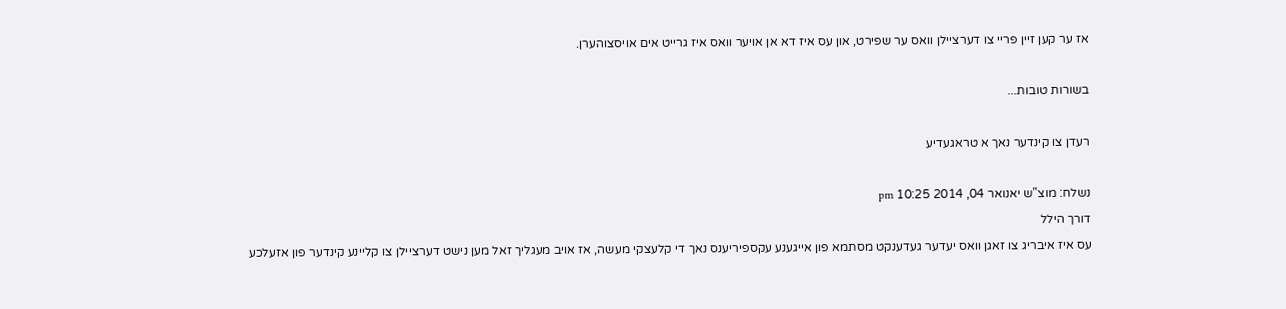אז ער קען זיין פריי צו דערציילן וואס ער שפירט, און עס איז דא אן אויער וואס איז גרייט אים אויסצוהערן.

בשורות טובות...

רעדן צו קינדער נאך א טראגעדיע

נשלח: מוצ"ש יאנואר 04, 2014 10:25 pm
דורך הילל
עס איז איבריג צו זאגן וואס יעדער געדענקט מסתמא פון אייגענע עקספיריענס נאך די קלעצקי מעשה, אז אויב מעגליך זאל מען נישט דערציילן צו קליינע קינדער פון אזעלכע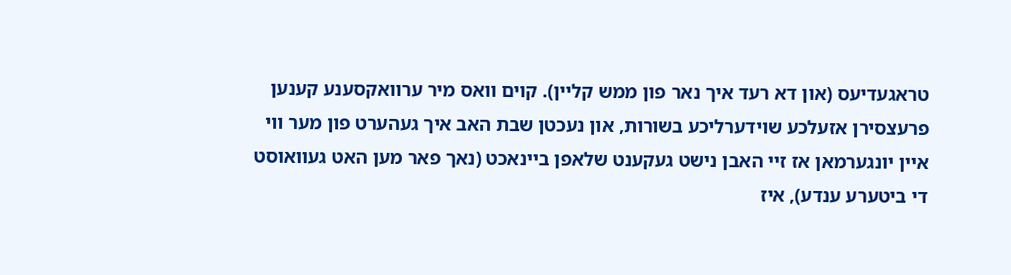טראגעדיעס (און דא רעד איך נאר פון ממש קליין). קוים וואס מיר ערוואקסענע קענען פרעצסירן אזעלכע שוידערליכע בשורות, און נעכטן שבת האב איך געהערט פון מער ווי איין יונגערמאן אז זיי האבן נישט געקענט שלאפן ביינאכט (נאך פאר מען האט געוואוסט די ביטערע ענדע), איז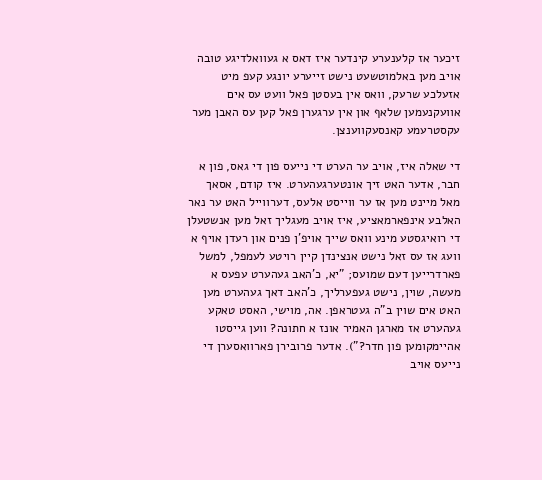זיכער אז קלענערע קינדער איז דאס א געוואלדיגע טובה אויב מען באלמוטשעט נישט זייערע יונגע קעפ מיט אזעלכע שרעק, וואס אין בעסטן פאל וועט עס אים אוועקנעמען שלאף און אין ערגערן פאל קען עס האבן מער עקסטרעמע קאנסעקווענצן.

די שאלה איז, אויב ער הערט די נייעס פון די גאס, פון א חבר, אדער האט זיך אונטערגעהערט. איז קודם, אסאך מאל מיינט מען אז ער ווייסט אלעס, דערווייל האט ער נאר האלבע אינפארמאציע, איז אויב מעגליך זאל מען אנשטעלן די רואיגסטע מינע וואס שייך אויפ'ן פנים און רעדן אויף א וועג אז עס זאל נישט אנצינדן קיין רויטע לעמפל, למשל פארדרייען דעם שמועס; "יא, כ'האב געהערט עפעס א מעשה, שוין, נישט געפערליך, כ'האב דאך געהערט מען האט אים שוין ב"ה געטראפן. אה, מוישי, האסט טאקע געהערט אז מארגן האמיר אונז א חתונה? ווען גייסטו אהיימקומען פון חדר?"). אדער פרובירן פארוואסערן די נייעס אויב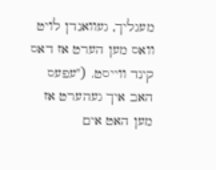מעגליך, געוואנדן לויט וואס מען הערט אז דאס קינד ווייסט. ("עפעס האב איך געהערט אז מען האט אים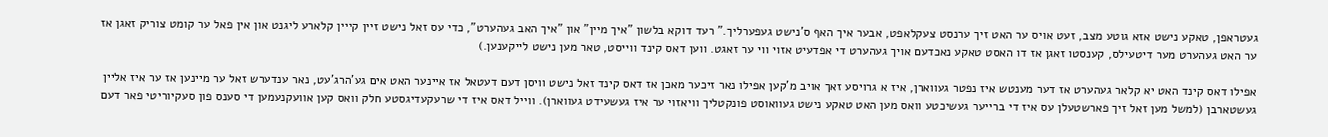געטראפן, טאקע נישט אזא גוטע מצב, זעט אויס ער האט זיך ערנסט צעקלאפט, אבער איך האף ס'נישט געפערליך." רעד דוקא בלשון "איך מיין" און "איך האב געהערט", כדי עס זאל נישט זיין קייין קלארע ליגנט און אין פאל ער קומט צוריק זאגן אז ער האט געהערט מער דיטעילס, קענסטו זאגן אז דו האסט טאקע נאכדעם אויך געהערט די אפדעיט אזוי ווי ער זאגט. ווען דאס קינד ווייסט, טאר מען נישט לייקענען.)

אפילו דאס קינד האט יא קלאר געהערט אז דער מענטש איז נפטר געווארן, איז א גרויסע זאך אויב מ'קען אפילו נאר זיכער מאכן אז דאס קינד זאל נישט וויסן דעם דעטאל אז איינער האט אים גע'הרג'עט, נאר ענדערש זאל ער מיינען אז ער איז אליין געשטארבן (למשל מען זאל זיך פארשטעלן עס איז די ברייער געשיכטע וואס מען האט טאקע נישט געוואוסט פונקטליך וויאזוי ער איז געשעידט געווארן). ווייל דאס איז די שרעקעדיגסטע חלק וואס קען אוועקנעמען די סענס פון סעקיוריטי פאר דעם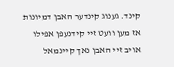קינד. גענוג קינדער האבן דמיונות אז מען וועט זיי קידנעפן אפילו אויב זיי האבן נאך קיינמאל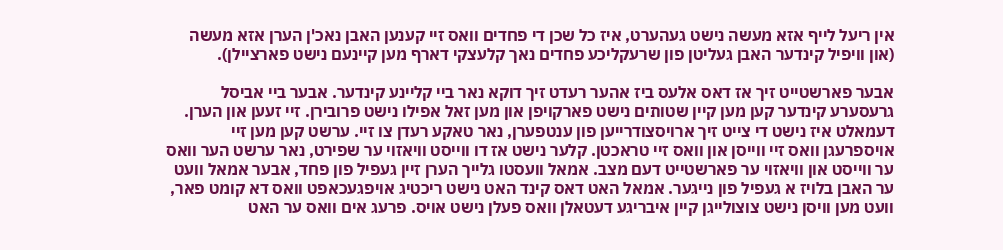אין ריעל לייף אזא מעשה נישט געהערט, איז כל שכן די פחדים וואס זיי קענען האבן נאכ'ן הערן אזא מעשה (און וויפיל קינדער האבן געליטן פון שרעקליכע פחדים נאך קלעצקי דארף מען קיינעם נישט פארציילן).

אבער פארשטייט זיך אז דאס אלעס ביז אהער רעדט זיך דוקא נאר ביי קליינע קינדער. אבער ביי אביסל גרעסערע קינדער קען מען קיין שטותים נישט פארקויפן און מען זאל אפילו נישט פרובירן. זיי זעען און הערן. דעמאלט איז נישט די צייט זיך ארויסצודרייען פון ענטפערן, נאר טאקע רעדן צו זיי. ערשט קען מען זיי אויספרעגן וואס זיי ווייסן און וואס זיי טראכטן. קלער נישט אז דו ווייסט וויאזוי ער שפירט, נאר ערשט הער וואס ער ווייסט און וויאזוי ער פארשטייט דעם מצב. אמאל וועסטו גלייך הערן זיין געפיל פון פחד, אבער אמאל וועט ער האבן בלויז א געפיל פון נייגער. אמאל האט דאס קינד האט נישט ריכטיג אויפגעכאפט וואס דא קומט פאר, וועט מען וויסן נישט צוצולייגן קיין איבריגע דעטאלן וואס פעלן נישט אויס. פרעג אים וואס ער האט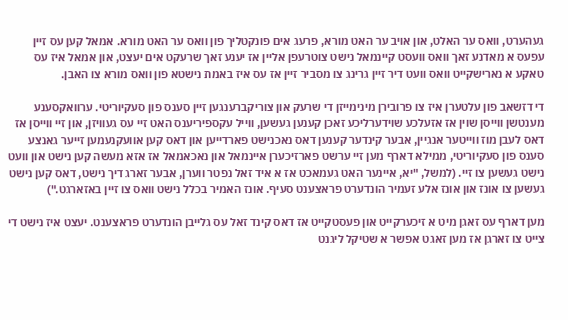געהערט, וואס ער האלט, און אויב ער האט מורא, פרעג אים פונקטליך פון וואס ער האט מורא. אמאל קען עס זיין עפעס א מאדנע זאך וואס וועסט קיינמאל נישט צוטרעפן אליין אז יענע זאך שרעקט אים יעצט, און אמאל איז עס טאקע א נארישקייט וואס וועט דיר זיין גרינג צו מסביר זיין אז עס איז באמת נישטא פון וואס מורא צו האבן.

די דזשאב פון עלטערן איז צו פרובירן מינימייזן די שרעק און צוריקברענגען זיין סענס פון סעקיוריטי. ערוואקסענע מענטשן ווייסן שוין אז אזעלכע שוידערליכע זאכן קענען געשען, ווייל עקספיריענס האט זיי עס געוויזן, און זיי ווייסן אז דאס לעבן מוז ווייטער אנגיין, אבער קינדער קענען דאס נאכנישט פארדייען און דאס קען אוועקנעמען זייער גאנצע סענס פון סעקיוריטי, ממילא דארף מען זיי ערשט פארזיכערן איינמאל און נאכאמאל אז אזא מעשה קען נישט און וועט נישט געשען צו זיי. (למשל, "יא, איינער האט געמאכט אז א איד זאל נפטר ווערן, אבער זארג דיך נישט, דאס קען נישט געשען צו אונז און אונז אלע זעמיר הונדערט פראצענט סעיף. אונז האמיר בכלל נישט וואס צו זיין באזארגט.")

מען דארף עס זאגן מיט א זיכערקייט און פעסטקייט אז דאס קינד זאל עס גלייבן הונדערט פראצענט. יעצט איז נישט די צייט צו זארגן אז מען זאגט אפשר א שטיקל ליגנט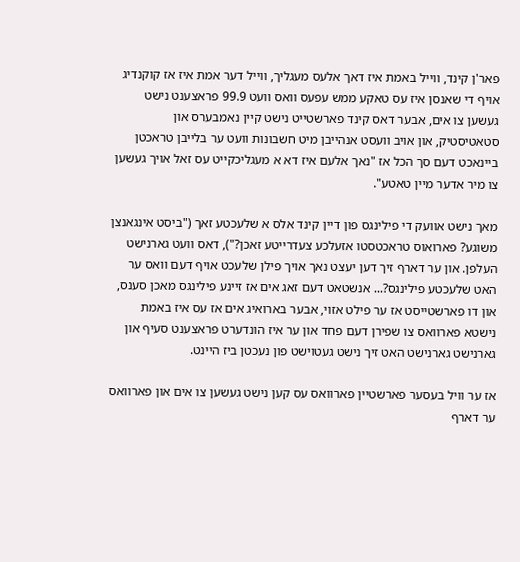פאר'ן קינד, ווייל באמת איז דאך אלעס מעגליך, ווייל דער אמת איז אז קוקנדיג אויף די שאנסן איז עס טאקע ממש עפעס וואס וועט 99.9 פראצענט נישט געשען צו אים, אבער דאס קינד פארשטייט נישט קיין נאמבערס און סטאטיסטיק, און אויב וועסט אנהייבן מיט חשבונות וועט ער בלייבן טראכטן ביינאכט דעם סך הכל אז "נאך אלעם איז דא א מעגליכקייט עס זאל אויך געשען צו מיר אדער מיין טאטע".

מאך נישט אוועק די פילינגס פון דיין קינד אלס א שלעכטע זאך ("ביסט אינגאנצן משוגע? פארואוס טראכטסטו אזעלכע צעדרייטע זאכן?"), דאס וועט גארנישט העלפן. און ער דארף זיך דען יעצט נאך אויך פילן שלעכט אויף דעם וואס ער האט שלעכטע פילינגס?... אנשטאט דעם זאג אים אז זיינע פילינגס מאכן סענס, און דו פארשטייסט אז ער פילט אזוי, אבער בארואיג אים אז עס איז באמת נישטא פארוואס צו שפירן דעם פחד און ער איז הונדערט פראצענט סעיף און גארנישט גארנישט האט זיך נישט געטוישט פון נעכטן ביז היינט.

אז ער וויל בעסער פארשטיין פארוואס עס קען נישט געשען צו אים און פארוואס ער דארף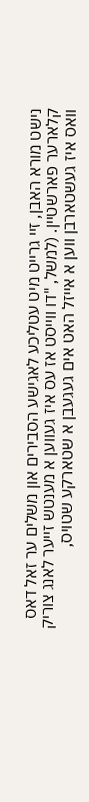נישט מורא האבן, זיי גרייט מיט עטליכע לאגישע הסבירים און משלים ער זאל דאס קלארער פארשטיין. (למשל, "דו ווייסט אז עס איז געווען א מענטש זייער לאנג צוריק וואס איז געשטארבן ווען א אייזל האט אים געגעבן א שטארקע שטויס,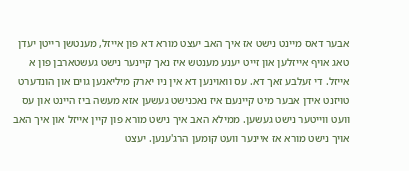אבער דאס מיינט נישט אז איך האב יעצט מורא דא פון אייזל, מענטשן רייטן יעדן טאג אויף אייזלען און זייט יענע מענטש איז נאך קיינער נישט געשטארבן פון א אייזל. די זעלבע זאך דא. עס וואוינען דא אין ניו יארק מיליאנען גוים און הונדערט טויזנט אידן אבער מיט קיינעם איז נאכנישט געשען אזא מעשה ביז היינט און עס וועט ווייטער נישט געשען. ממילא האב איך נישט מורא פון קיין אייזל און איך האב אויך נישט מורא אז איינער וועט קומען הרג'ענען. יעצט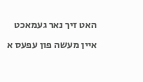האט זיך נאר געמאכט איין מעשה פון עפעס א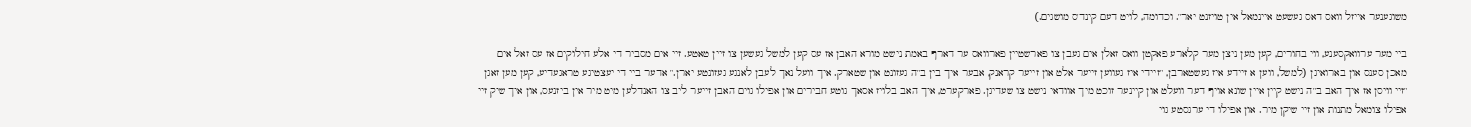משוגענער אייזל וואס דאס געשעט איינמאל אין טויזנט יאר". וכדומה, לויט דעם קינד'ס מושגים.)

ביי מער ערוואקסענע, ווי בחורים, קען מען ניצן מער קלארע פאקטן וואס זאלן אים געבן צו פארשטיין פארוואס ער דארף באמת נישט מורא האבן אז עס קען למשל געשען צו זיין טאטע. זיי אים מסביר די אלע חילוקים אז עס זאל אים מאכן סענס און בארואיגן (למשל, ווען א זיידע איז געשטארבן, "זיידי איז געווען זייער אלט און זייער קראנק, אבער איך בין ב"ה געזונט און שטארק. איך וועל נאך לעבן לאנגע געזונטע יארן." אדער ביי די יעצטיגע טראגעדיע, קען מען זאגן "זיי וויסן אז איך האב ב"ה נישט קיין איין שונא אויף דער וועלט און קיינער זוכט מיך אוודאי נישט צו שעדיגן. פארקערט, איך האב בלויז אסאך גוטע חבירים און אפילו גוים האבן זייער ליב צו האנדלען מיט מיר אין ביזנעס, און איך שיק זיי אפילו צומאל מתנות און זיי שיקן מיר. און אפילו די ערגסטע גוי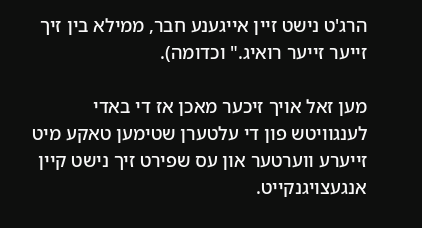הרג'ט נישט זיין אייגענע חבר, ממילא בין זיך זייער זייער רואיג." וכדומה).

מען זאל אויך זיכער מאכן אז די באדי לענגוויטש פון די עלטערן שטימען טאקע מיט זייערע ווערטער און עס שפירט זיך נישט קיין אנגעצויגנקייט.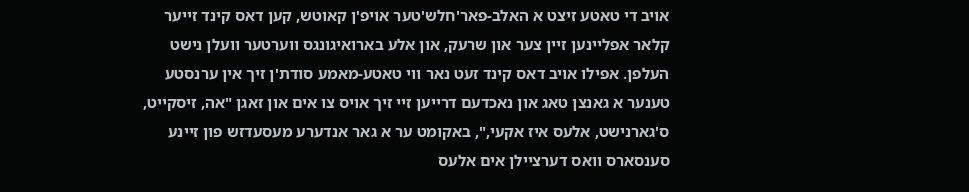אויב די טאטע זיצט א האלב-פאר'חלש'טער אויפ'ן קאוטש, קען דאס קינד זייער קלאר אפליינען זיין צער און שרעק, און אלע בארואיגונגס ווערטער וועלן נישט העלפן. אפילו אויב דאס קינד זעט נאר ווי טאטע-מאמע סודת'ן זיך אין ערנסטע טענער א גאנצן טאג און נאכדעם דרייען זיי זיך אויס צו אים און זאגן "אה, זיסקייט, ס'גארנישט, אלעס איז אקעי,", באקומט ער א גאר אנדערע מעסעדזש פון זיינע סענסארס וואס דערציילן אים אלעס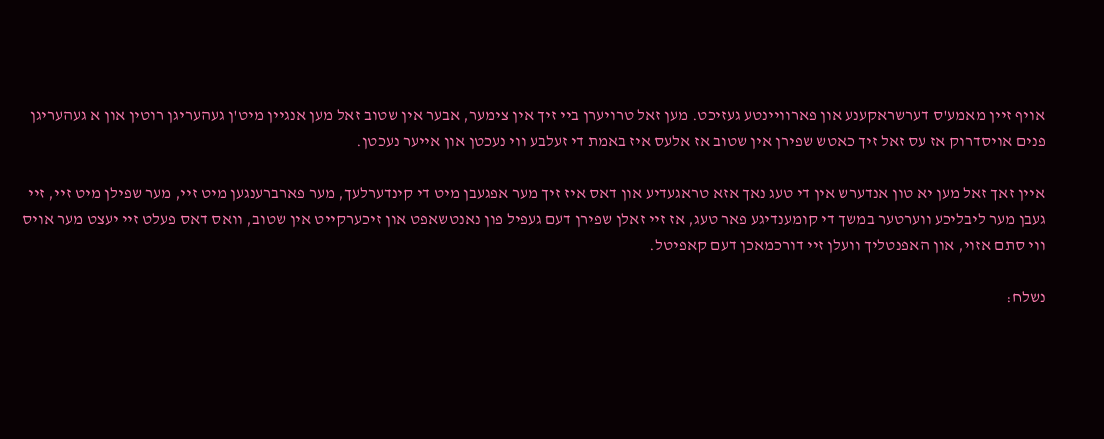אויף זיין מאמע'ס דערשראקענע און פארוויינטע געזיכט. מען זאל טרויערן ביי זיך אין צימער, אבער אין שטוב זאל מען אנגיין מיט'ן געהעריגן רוטין און א געהעריגן פנים אויסדרוק אז עס זאל זיך כאטש שפירן אין שטוב אז אלעס איז באמת די זעלבע ווי נעכטן און אייער נעכטן.

איין זאך זאל מען יא טון אנדערש אין די טעג נאך אזא טראגעדיע און דאס איז זיך מער אפגעבן מיט די קינדערלעך, מער פארברענגען מיט זיי, מער שפילן מיט זיי, זיי געבן מער ליבליכע ווערטער במשך די קומענדיגע פאר טעג, אז זיי זאלן שפירן דעם געפיל פון נאנטשאפט און זיכערקייט אין שטוב, וואס דאס פעלט זיי יעצט מער אויס ווי סתם אזוי, און האפנטליך וועלן זיי דורכמאכן דעם קאפיטל.

נשלח: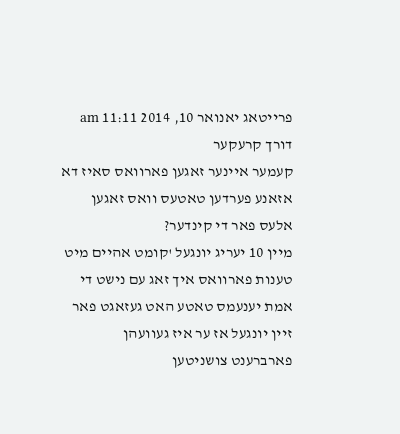פרייטאג יאנואר 10, 2014 11:11 am
דורך קרעקער
קעמער איינער זאגען פארוואס סאיז דא אזאנע פערדען טאטעס וואס זאגען אלעס פאר די קינדער?
מיין 10 יעריג יונגעל 'קומט אהיים מיט טענות פארוואס איך זאג עם נישט די אמת יענעמס טאטע האט געזאגט פאר זיין יונגעל אז ער איז געוועהן פארברענט צושניטען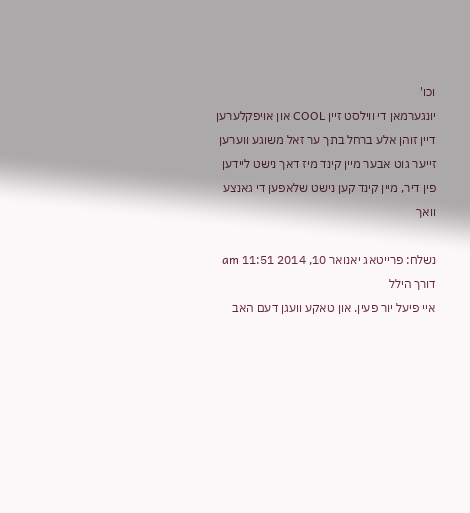וכו'
יונגערמאן די ווילסט זיין COOL און אויפקלערען דיין זוהן אלע ברחל בתך ער זאל משוגע ווערען זייער גוט אבער מיין קינד מיז דאך נישט ליידען פין דיר, מיין קינד קען נישט שלאפען די גאנצע וואך

נשלח: פרייטאג יאנואר 10, 2014 11:51 am
דורך הילל
איי פיעל יור פעין. און טאקע וועגן דעם האב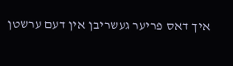איך דאס פריער געשריבן אין דעם ערשטן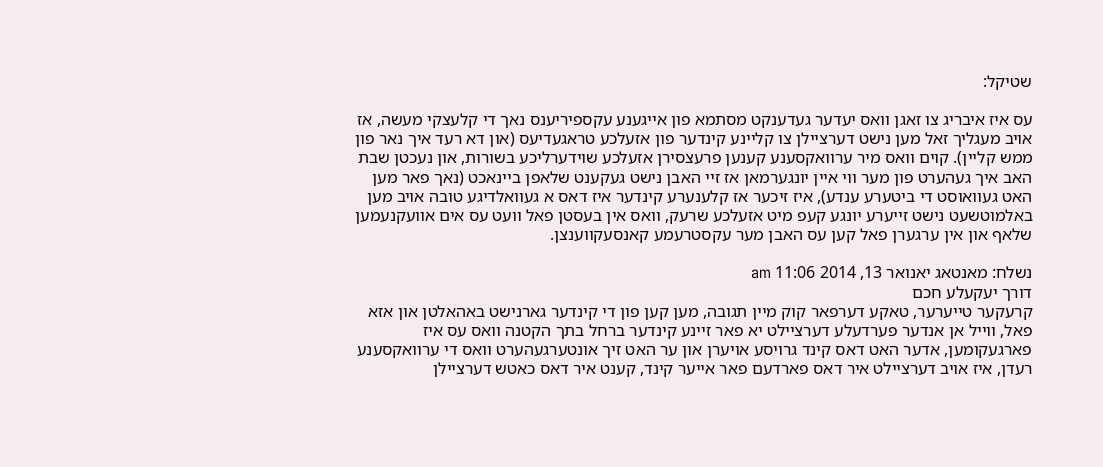שטיקל:

עס איז איבריג צו זאגן וואס יעדער געדענקט מסתמא פון אייגענע עקספיריענס נאך די קלעצקי מעשה, אז אויב מעגליך זאל מען נישט דערציילן צו קליינע קינדער פון אזעלכע טראגעדיעס (און דא רעד איך נאר פון ממש קליין). קוים וואס מיר ערוואקסענע קענען פרעצסירן אזעלכע שוידערליכע בשורות, און נעכטן שבת האב איך געהערט פון מער ווי איין יונגערמאן אז זיי האבן נישט געקענט שלאפן ביינאכט (נאך פאר מען האט געוואוסט די ביטערע ענדע), איז זיכער אז קלענערע קינדער איז דאס א געוואלדיגע טובה אויב מען באלמוטשעט נישט זייערע יונגע קעפ מיט אזעלכע שרעק, וואס אין בעסטן פאל וועט עס אים אוועקנעמען שלאף און אין ערגערן פאל קען עס האבן מער עקסטרעמע קאנסעקווענצן.

נשלח: מאנטאג יאנואר 13, 2014 11:06 am
דורך יעקעלע חכם
קרעקער טייערער, טאקע דערפאר קוק מיין תגובה, מען קען פון די קינדער גארנישט באהאלטן און אזא פאל, ווייל אן אנדער פערדעלע דערציילט יא פאר זיינע קינדער ברחל בתך הקטנה וואס עס איז פארגעקומען, אדער האט דאס קינד גרויסע אויערן און ער האט זיך אונטערגעהערט וואס די ערוואקסענע רעדן, איז אויב דערציילט איר דאס פארדעם פאר אייער קינד, קענט איר דאס כאטש דערציילן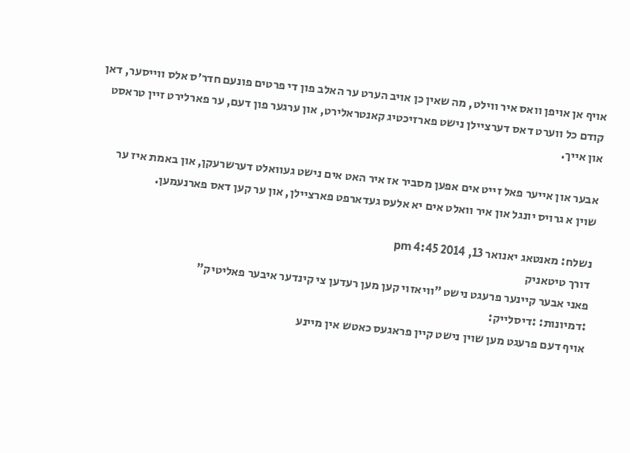אויף אן אויפן וואס איר ווילט, מה שאין כן אויב הערט ער האלב פון די פרטים פונעם חדר׳ס אלס ווייסער, דאן קודם כל ווערט דאס דערציילן נישט פארזיכטיג קאנטראלירט, און ערגער פון דעם, ער פארלירט זיין טראסט און אייך.

אבער און אייער פאל זייט אים אפען מסביר אז איר האט אים נישט געוואלט דערשרעקן, און באמת איז ער שוין א גרויס יונגל און איר וואלט אים יא אלעס געדארפט פארציילן, און ער קען דאס פארנעמען.

נשלח: מאנטאג יאנואר 13, 2014 4:45 pm
דורך טיטאניק
פאני אבער קיינער פרעגט נישט "וויאזוי קען מען רעדען צי קינדער איבער פאליטיק"
:דמיונות: :דיסלייק:
אויף דעם פרעגט מען שוין נישט קיין פראגעס כאטש אין מיינע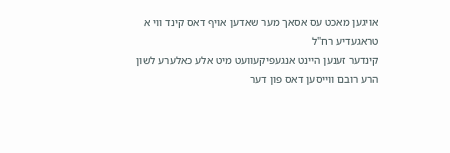אויגען מאכט עס אסאך מער שאדען אויף דאס קינד ווי א טראגעדיע רח"ל
קינדער זענען היינט אנגעפיקעוועט מיט אלע כאלערע לשון הרע רובם ווייסען דאס פון דער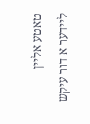טאטע אליין
ליידער א דור עיקש